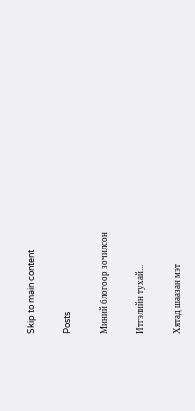Skip to main content

Posts

Миний блогоор зочилсон

Итгэлийн тухай...

Хятад шаазан мэт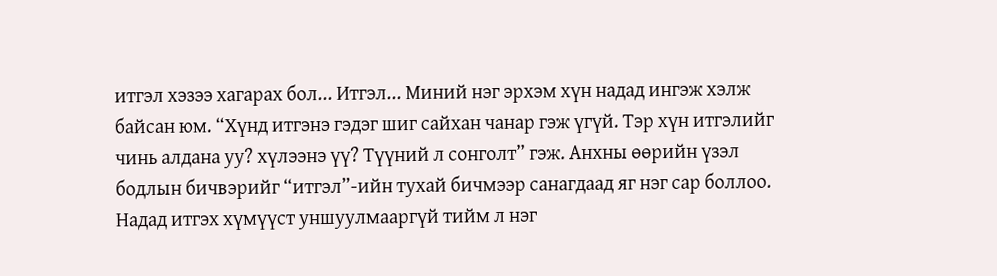итгэл хэзээ хагарах бол... Итгэл... Миний нэг эрхэм хүн надад ингэж хэлж байсан юм. “Хүнд итгэнэ гэдэг шиг сайхан чанар гэж үгүй. Тэр хүн итгэлийг чинь алдана уу? хүлээнэ үү? Түүний л сонголт” гэж. Анхны өөрийн үзэл бодлын бичвэрийг “итгэл”-ийн тухай бичмээр санагдаад яг нэг сар боллоо. Надад итгэх хүмүүст уншуулмааргүй тийм л нэг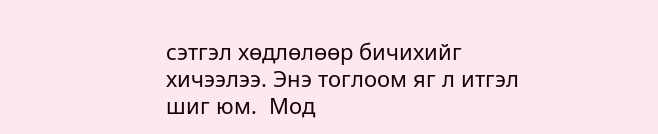сэтгэл хөдлөлөөр бичихийг хичээлээ. Энэ тоглоом яг л итгэл шиг юм.  Мод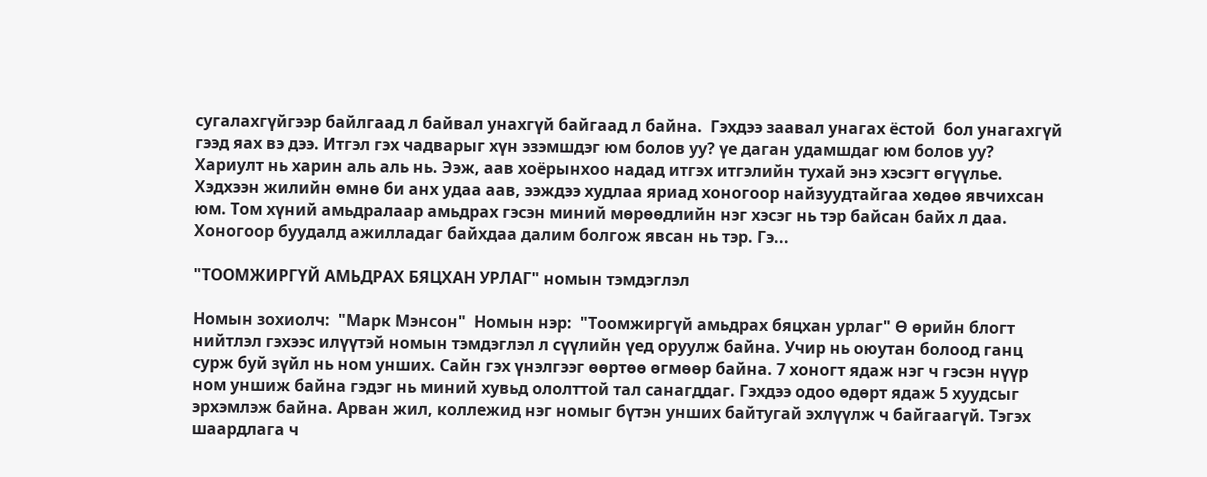сугалахгүйгээр байлгаад л байвал унахгүй байгаад л байна.  Гэхдээ заавал унагах ёстой  бол унагахгүй гээд яах вэ дээ. Итгэл гэх чадварыг хүн эзэмшдэг юм болов уу? үе даган удамшдаг юм болов уу? Хариулт нь харин аль аль нь. Ээж, аав хоёрынхоо надад итгэх итгэлийн тухай энэ хэсэгт өгүүлье. Хэдхээн жилийн өмнө би анх удаа аав, ээждээ худлаа яриад хоногоор найзуудтайгаа хөдөө явчихсан юм. Том хүний амьдралаар амьдрах гэсэн миний мөрөөдлийн нэг хэсэг нь тэр байсан байх л даа. Хоногоор буудалд ажилладаг байхдаа далим болгож явсан нь тэр. Гэ...

"ТООМЖИРГҮЙ АМЬДРАХ БЯЦХАН УРЛАГ" номын тэмдэглэл

Номын зохиолч:  "Марк Мэнсон"  Номын нэр:  "Тоомжиргүй амьдрах бяцхан урлаг" Ө өрийн блогт нийтлэл гэхээс илүүтэй номын тэмдэглэл л сүүлийн үед оруулж байна. Учир нь оюутан болоод ганц сурж буй зүйл нь ном унших. Сайн гэх үнэлгээг өөртөө өгмөөр байна. 7 хоногт ядаж нэг ч гэсэн нүүр ном уншиж байна гэдэг нь миний хувьд ололттой тал санагддаг. Гэхдээ одоо өдөрт ядаж 5 хуудсыг эрхэмлэж байна. Арван жил, коллежид нэг номыг бүтэн унших байтугай эхлүүлж ч байгаагүй. Тэгэх шаардлага ч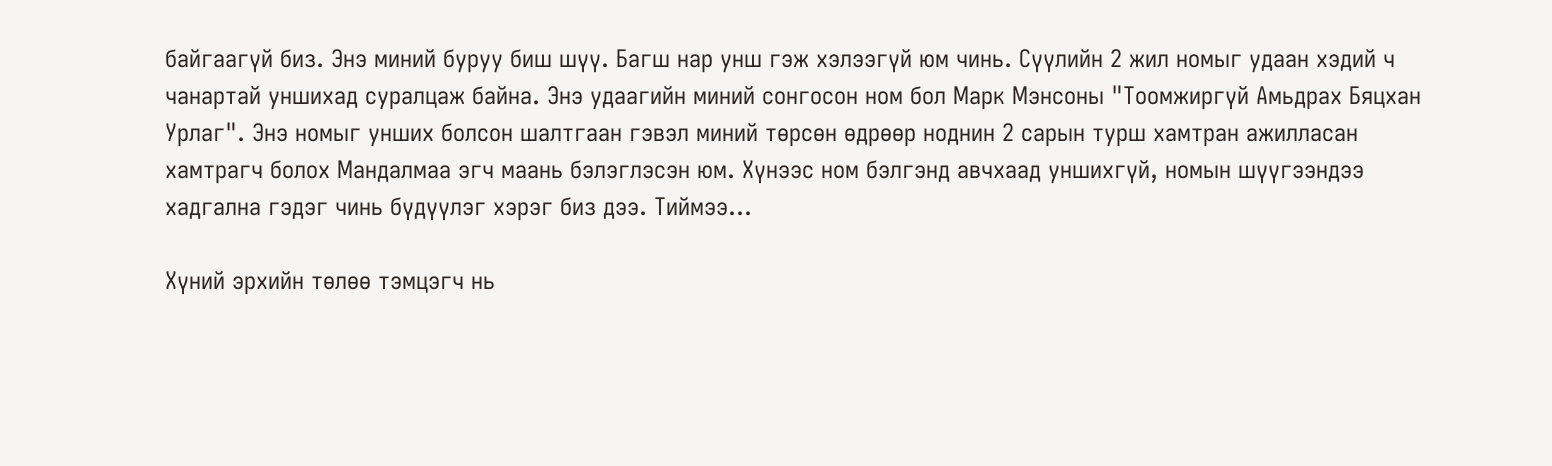байгаагүй биз. Энэ миний буруу биш шүү. Багш нар унш гэж хэлээгүй юм чинь. Сүүлийн 2 жил номыг удаан хэдий ч чанартай уншихад суралцаж байна. Энэ удаагийн миний сонгосон ном бол Марк Мэнсоны "Тоомжиргүй Амьдрах Бяцхан Урлаг". Энэ номыг унших болсон шалтгаан гэвэл миний төрсөн өдрөөр ноднин 2 сарын турш хамтран ажилласан хамтрагч болох Мандалмаа эгч маань бэлэглэсэн юм. Хүнээс ном бэлгэнд авчхаад уншихгүй, номын шүүгээндээ хадгална гэдэг чинь бүдүүлэг хэрэг биз дээ. Тиймээ...

Хүний эрхийн төлөө тэмцэгч нь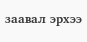заавал эрхээ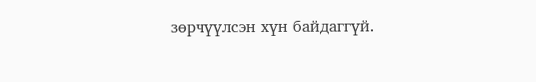зөрчүүлсэн хүн байдаггүй.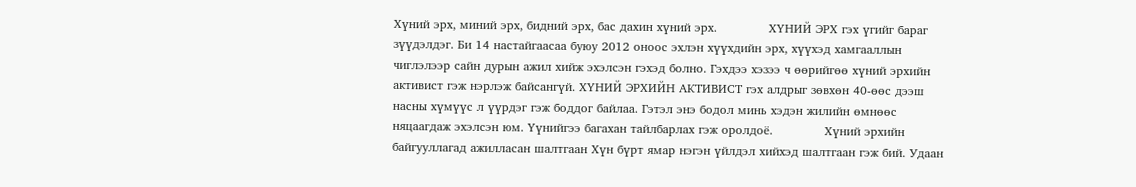Хүний эрх, миний эрх, бидний эрх, бас дахин хүний эрх.             ХҮНИЙ ЭРХ гэх үгийг бараг зүүдэлдэг. Би 14 настайгаасаа буюу 2012 оноос эхлэн хүүхдийн эрх, хүүхэд хамгааллын чиглэлээр сайн дурын ажил хийж эхэлсэн гэхэд болно. Гэхдээ хэзээ ч өөрийгөө хүний эрхийн активист гэж нэрлэж байсангүй. ХҮНИЙ ЭРХИЙН АКТИВИСТ гэх алдрыг зөвхөн 40-өөс дээш насны хүмүүс л үүрдэг гэж боддог байлаа. Гэтэл энэ бодол минь хэдэн жилийн өмнөөс няцаагдаж эхэлсэн юм. Үүнийгээ багахан тайлбарлах гэж оролдоё.             Хүний эрхийн байгууллагад ажилласан шалтгаан Хүн бүрт ямар нэгэн үйлдэл хийхэд шалтгаан гэж бий. Удаан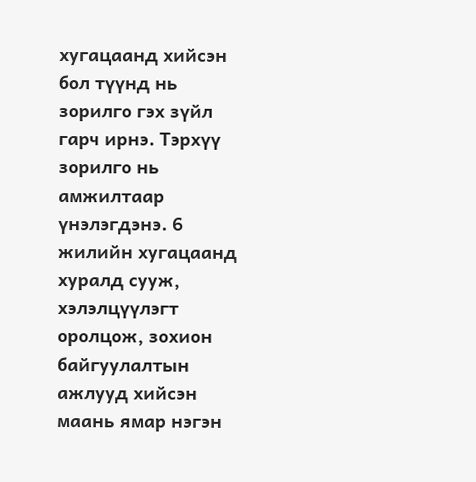хугацаанд хийсэн бол түүнд нь зорилго гэх зүйл гарч ирнэ. Тэрхүү зорилго нь амжилтаар үнэлэгдэнэ. 6 жилийн хугацаанд хуралд сууж, хэлэлцүүлэгт оролцож, зохион байгуулалтын ажлууд хийсэн маань ямар нэгэн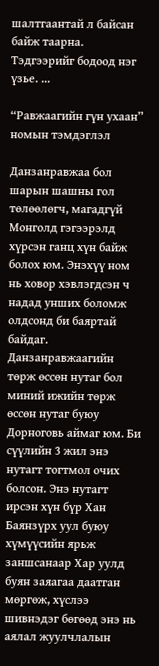шалтгаантай л байсан байж таарна. Тэдгээрийг бодоод нэг үзье. ...

“Равжаагийн гүн ухаан” номын тэмдэглэл

Данзанравжаа бол шарын шашны гол төлөөлөгч, магадгүй Монголд гэгээрэлд хүрсэн ганц хүн байж болох юм. Энэхүү ном нь ховор хэвлэгдсэн ч надад унших боломж олдсонд би баяртай байдаг. Данзанравжаагийн төрж өссөн нутаг бол миний ижийн төрж өссөн нутаг буюу Дорноговь аймаг юм. Би сүүлийн 3 жил энэ нутагт тогтмол очих болсон. Энэ нутагт ирсэн хүн бүр Хан Баянзүрх уул буюу хүмүүсийн ярьж заншсанаар Хар уулд буян заяагаа даатган мөргөж, хүслээ шивнэдэг бөгөөд энэ нь аялал жуулчлалын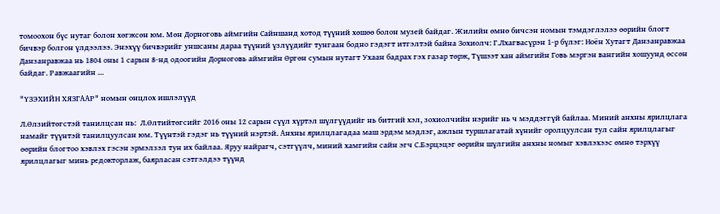томоохон бүс нутаг болон хөгжсөн юм. Мөн Дорноговь аймгийн Сайншанд хотод түүний хөшөө болон музей байдаг. Жилийн өмнө бичсэн номын тэмдэглэлээ өөрийн блогт бичвэр болгон үлдээлээ. Энэхүү бичвэрийг уншсаны дараа түүний үзлүүдийг тунгаан бодно гэдэгт итгэлтэй байна Зохиолч: Г.Лхагвасүрэн 1-р бүлэг: Ноён Хутагт Данзанравжаа Данзанравжаа нь 1804 оны 1 сарын 8-нд одоогийн Дорноговь аймгийн Өргөн сумын нутагт Ухаан бадрах гэх газар төрж, Түшээт хан аймгийн Говь мэргэн вангийн хошуунд өссөн байдаг. Равжаагийн ...

"ҮЗЭХИЙН ХЯЗГААР" номын онцлох ишлэлүүд

Л.Өлзийтөгстэй танилцсан нь:  Л.Өлтийтөгсийг 2016 оны 12 сарын сүүл хүртэл шүлгүүдийг нь битгий хэл, зохиолчийн нэрийг нь ч мэддэггүй байлаа. Миний анхны ярилцлага намайг түүнтэй танилцуулсан юм. Түүнтэй гэдэг нь түүний нэртэй. Анхны ярилцлагадаа маш эрдэм мэдлэг, ажлын туршлагатай хүнийг оролцуулсан тул сайн ярилцлагыг өөрийн блогтоо хэвлэх гэсэн эрмэлзэл тун их байлаа. Яруу найрагч, сэтгүүлч, миний хамгийн сайн эгч С.Бэрцэцэг өөрийн шүлгийн анхны номыг хэвлэхээс өмнө тэрхүү ярилцлагыг минь редокторлаж, баярласан сэтгэлдээ түүнд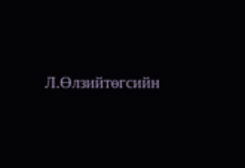Л.Өлзийтөгсийн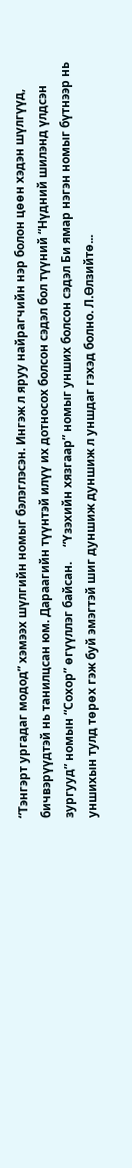“Тэнгэрт ургадаг модод” хэмээх шүлгийн номыг бэлэглэсэн. Ингэж л яруу найрагчийн нэр болон цөөн хэдэн шүлгүүд, бичвэрүүдтэй нь танилцсан юм. Дараагийн түүнтэй илүү их дотносох болсон сэдэл бол түүний “Нүдний шилэнд үлдсэн зургууд” номын “Сохор” өгүүллэг байсан.     “Үзэхийн хязгаар” номыг унших болсон сэдэл Би ямар нэгэн номыг бүтнээр нь уншихын тулд төрөх гэж буй эмэгтэй шиг дуншиж дуншиж л уншдаг гэхэд болно. Л.Өлзийтө...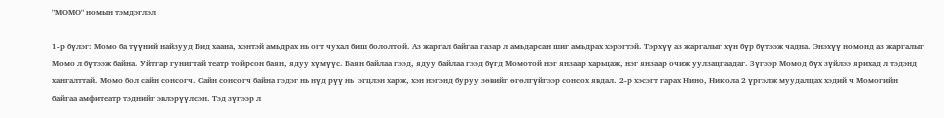"МОМО" номын тэмдэглэл

1-р бүлэг: Момо ба түүний найзууд Бид хаана, хэнтэй амьдрах нь огт чухал биш бололтой. Аз жаргал байгаа газар л амьдарсан шиг амьдрах хэрэгтэй. Тэрхүү аз жаргалыг хүн бүр бүтээж чадна. Энэхүү номонд аз жаргалыг Момо л бүтээж байна. Уйтгар гунигтай театр тойрсон баян, ядуу хүмүүс. Баян байлаа гээд, ядуу байлаа гээд бүгд Момотой нэг янзаар харьцаж, нэг янзаар очиж уулзацгаадаг. Зүгээр Момод бүх зүйлээ ярихад л тэдэнд хангалттай. Момо бол сайн сонсогч. Сайн сонсогч байна гэдэг нь нүд рүү нь  эгцлэн харж, хэн нэгэнд буруу зөвийг өгөлгүйгээр сонсох явдал. 2-р хэсэгт гарах Нино, Никола 2 үргэлж муудалцах хэдий ч Момогийн байгаа амфитеатр тэднийг эвлэрүүлсэн. Тэд зүгээр л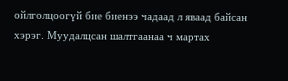ойлголцоогүй бие биенээ чадаад л яваад байсан хэрэг. Муудалцсан шалтгаанаа ч мартах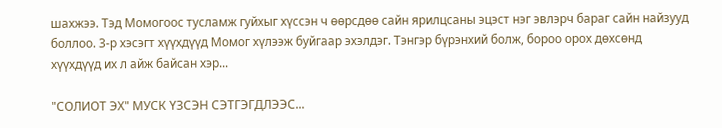шахжээ. Тэд Момогоос тусламж гуйхыг хүссэн ч өөрсдөө сайн ярилцсаны эцэст нэг эвлэрч бараг сайн найзууд боллоо. 3-р хэсэгт хүүхдүүд Момог хүлээж буйгаар эхэлдэг. Тэнгэр бүрэнхий болж, бороо орох дөхсөнд хүүхдүүд их л айж байсан хэр...

"СОЛИОТ ЭХ" МУСК ҮЗСЭН СЭТГЭГДЛЭЭС...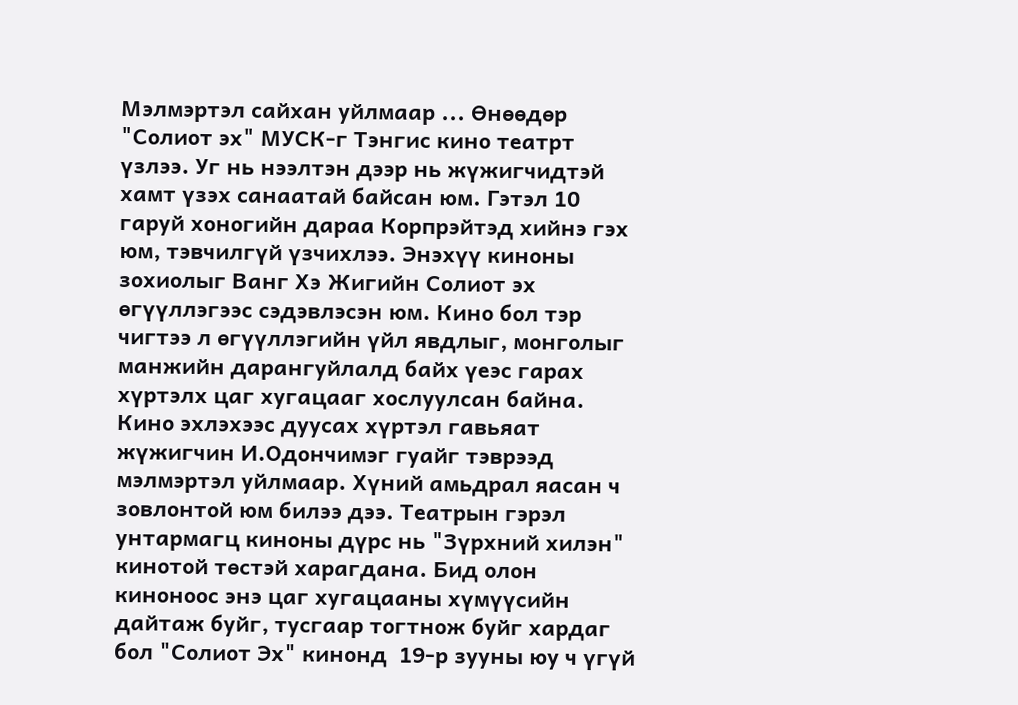Мэлмэртэл сайхан уйлмаар ... Өнөөдөр "Солиот эх" МУСК-г Тэнгис кино театрт үзлээ. Уг нь нээлтэн дээр нь жүжигчидтэй хамт үзэх санаатай байсан юм. Гэтэл 10 гаруй хоногийн дараа Корпрэйтэд хийнэ гэх юм, тэвчилгүй үзчихлээ. Энэхүү киноны зохиолыг Ванг Хэ Жигийн Солиот эх өгүүллэгээс сэдэвлэсэн юм. Кино бол тэр чигтээ л өгүүллэгийн үйл явдлыг, монголыг манжийн дарангуйлалд байх үеэс гарах хүртэлх цаг хугацааг хослуулсан байна. Кино эхлэхээс дуусах хүртэл гавьяат жүжигчин И.Одончимэг гуайг тэврээд мэлмэртэл уйлмаар. Хүний амьдрал яасан ч зовлонтой юм билээ дээ. Театрын гэрэл унтармагц киноны дүрс нь "Зүрхний хилэн" кинотой төстэй харагдана. Бид олон киноноос энэ цаг хугацааны хүмүүсийн дайтаж буйг, тусгаар тогтнож буйг хардаг бол "Солиот Эх" кинонд  19-р зууны юу ч үгүй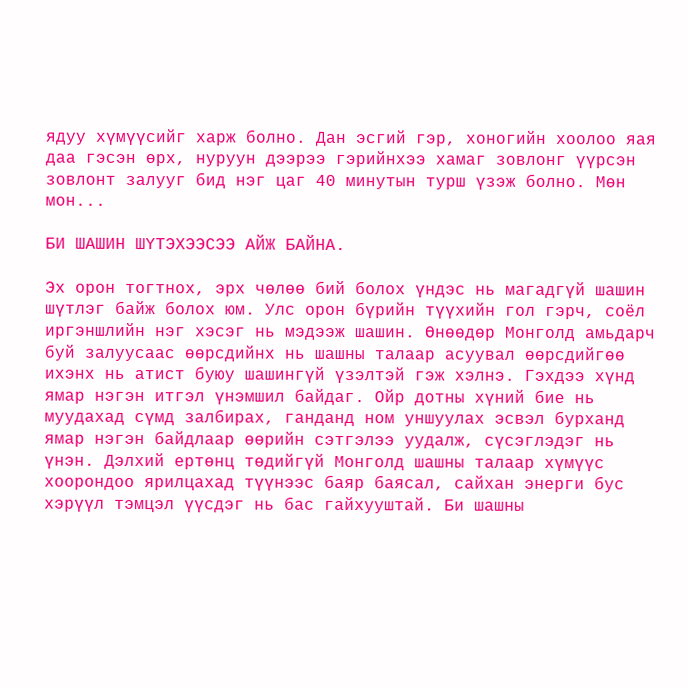ядуу хүмүүсийг харж болно. Дан эсгий гэр, хоногийн хоолоо яая даа гэсэн өрх, нуруун дээрээ гэрийнхээ хамаг зовлонг үүрсэн зовлонт залууг бид нэг цаг 40 минутын турш үзэж болно. Мөн мон...

БИ ШАШИН ШҮТЭХЭЭСЭЭ АЙЖ БАЙНА.

Эх орон тогтнох, эрх чөлөө бий болох үндэс нь магадгүй шашин шүтлэг байж болох юм. Улс орон бүрийн түүхийн гол гэрч, соёл иргэншлийн нэг хэсэг нь мэдээж шашин. Өнөөдөр Монголд амьдарч буй залуусаас өөрсдийнх нь шашны талаар асуувал өөрсдийгөө ихэнх нь атист буюу шашингүй үзэлтэй гэж хэлнэ. Гэхдээ хүнд ямар нэгэн итгэл үнэмшил байдаг. Ойр дотны хүний бие нь муудахад сүмд залбирах, ганданд ном уншуулах эсвэл бурханд ямар нэгэн байдлаар өөрийн сэтгэлээ уудалж, сүсэглэдэг нь үнэн. Дэлхий ертөнц төдийгүй Монголд шашны талаар хүмүүс хоорондоо ярилцахад түүнээс баяр баясал, сайхан энерги бус хэрүүл тэмцэл үүсдэг нь бас гайхууштай. Би шашны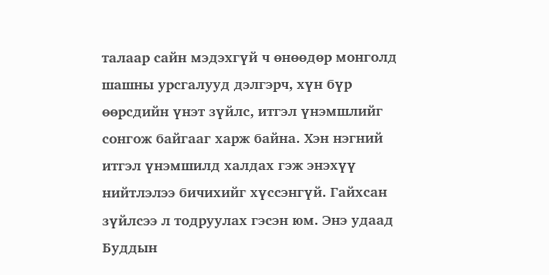талаар сайн мэдэхгүй ч өнөөдөр монголд шашны урсгалууд дэлгэрч, хүн бүр өөрсдийн үнэт зүйлс, итгэл үнэмшлийг сонгож байгааг харж байна. Хэн нэгний итгэл үнэмшилд халдах гэж энэхүү нийтлэлээ бичихийг хүссэнгүй. Гайхсан зүйлсээ л тодруулах гэсэн юм. Энэ удаад Буддын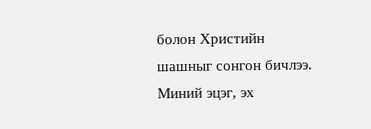болон Христийн шашныг сонгон бичлээ. Миний эцэг, эх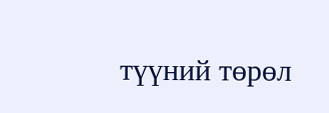түүний төрөл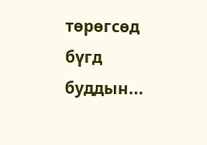төрөгсөд бүгд буддын...